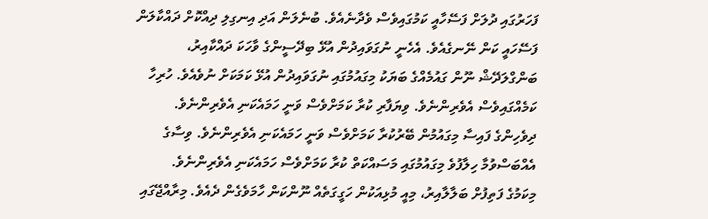ފަހަރުގައި ދުލަށް ފަސޭހާއީ ކަމުގައިވެސް ވެދާނެއެވެ. ބުނެލަން އަދި އިނގިލި ދިއްކޮށް ދައްކާލަން ފަސޭހައީ ކަން ނޭނގެއެވެ. އެހެނީ ނުގަވައިދުން އުޅޭ ބިދޭސީންގެ ވާހަކަ ދައްކާއިރު، ބަންގްލަދޭޝް ނޫން ގައުމެއްގެ ބަޔަކު މިގައުމުގައި ނުގަވައިދުން އުޅޭ ކަމަކަށް ނުވެއެވެ. ހުރިހާ ކަމެއްގައިވެސް އެވެރިންނެވެ. ވިޔަފާރި ކުރާ ކަމަށްވެސް ވަނީ ހަމައެކަނި އެވެރިންނެވެ. ދިވެހިންގެ ފައިސާ މިގައުމުން ބޭރުކުރާ ކަމަށްވެސް ވަނީ ހަމައެކަނި އެވެރިންނެވެ. ވިސާގެ އެއްބަސްވުމާ ހިލާފުވެ މިގައުމުގައި މަސައްކަތް ކުރާ ކަމަށްވެސް ހަމައެކަނި އެވެރިންނެވެ.
މިކަމުގެ ފަތިފުށް ބަލާލާއިރު، މިއީ މުޅިއަކުން ހަގީގަތެއް ނޫންކަން ހާމަވެގެން ދެއެވެ. މިރާއްޖޭގައި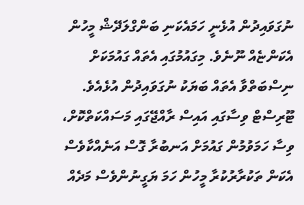ނުގަވައިދުން އުޅެނީ ހަމައެކަނި ބަންގްލަދޭޝް މީހުން އެކަންޏެއް ނޫނެވެ. މިގައުމުގައި އެތައް ގައުމަކަށް ނިސްބަތްވާ އެތައް ބަޔަކު ނުގަވައިދުން އުޅެއެވެ. ޓޫރިސްޓް ވިސާގައި އައިސް ރާއްޖޭގައި މަސައްކަތްކޮށް، ވިސާ ހަމަވުމުން ގައުމަށް އަނބުރާ ގޮސް އަނެއްކާވެސް އެކަން ތަކުރާރުކުރާ މީހުން ހަމަ ޔަގީނުންވެސް މަދެއް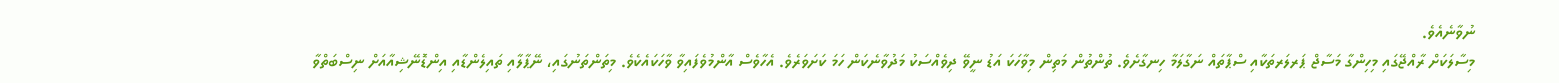ނުވާނެއެވެ.
މިސާލަކަށް ރާއްޖޭގައި މިހިންގާ މަސާޖް ޕަރލަރތަކާއި ސްޕާތައް ނަގާލަމާ ހިނގާށެވެ. ތުންތުން މަތިން މިވާހަކަ އަޑު ނީވޭ ދިވެއްސަކު މަދުވާނެކަން ހަމަ ކަށަވަރެވެ. އެހާވެސް އާންމުވެފައިވާ ވާހަކައެކެވެ. މިތަންތަނުގައި، ނޭޕާލާއި ތައިލެންޑާއި އިންޑޮނޭޝިއާއަށް ނިސްބަތްވާ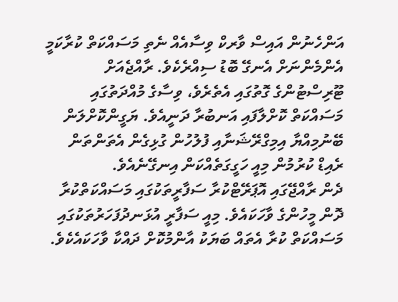އަންހެނުން އައިސް ވާރކް ވިސާއެއް ނެތި މަސައްކަތް ކުރާކަމީ އެންމެންނަށް އެނގޭ ބޮޑު ސިއްރެކެވެ. ރާއްޖެއަށް ޓޫރިސްޓުންގެ ގޮތުގައި އެތެރެވެ، ވިސާގެ މުއްދަތުގައި މަސައްކަތް ކޮށްލާފައި އަނބުރާ ދަނީއެވެ. ޔަގީންކޮށްލަން ބޭނުމިއްޔާ އިމިގްރޭޝަނާއި ފުލުހުން ގުޅިގެން އެތަންތަން ރެއިޑް ކުރުމުން މިއީ ހަގީގަތެއްކަން އިނގޭނެއެވެ.
ދެން ރާއްޖޭގައި އޮޕަރޭޓްކުރާ ސަފާރީތަކުގައި މަސައްކަތްކުރާ ދޮން މީހުންގެ ވާހަކައެވެ. މިއީ ސަފާރީ އުޅަނދުފަހަރުތަކުގައި މަސައްކަތް ކުރާ އެތައް ބަޔަކު އާންމުކޮށް ދައްކާ ވާހަކައެކެވެ.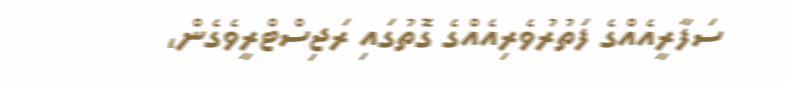ސަފާރީއެއްގެ ފަތުރުވެރިއެއްގެ ގޮތުގައި ރަޖިސްޓްރީވެގެން،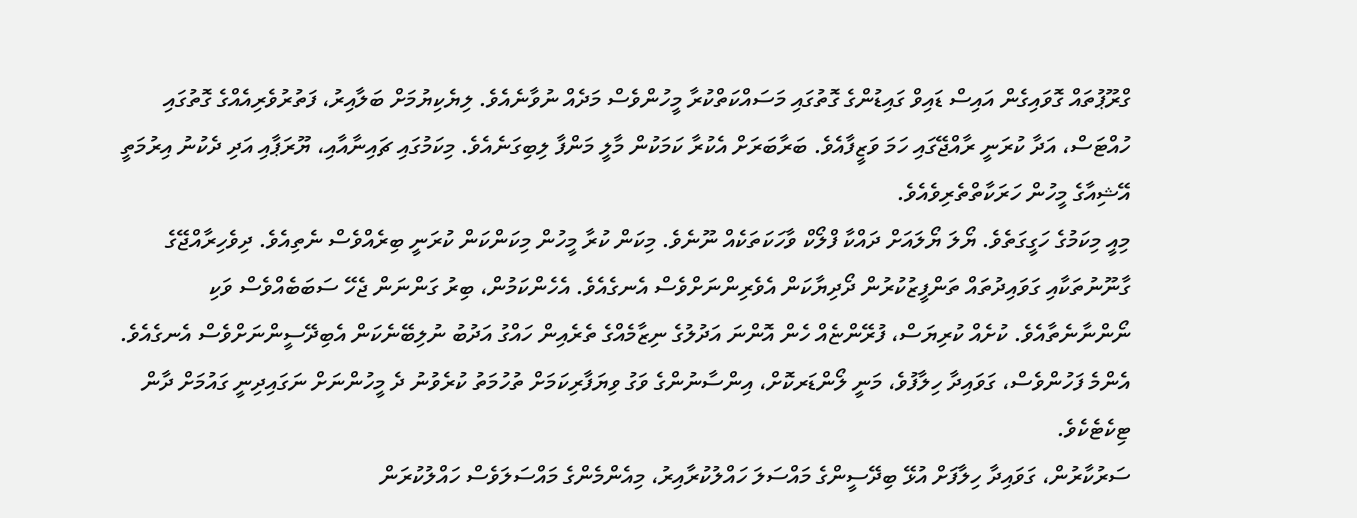ގްރޫޕުތައް ގޮވައިގެން އައިސް ޑައިވް ގައިޑުންގެ ގޮތުގައި މަސައްކަތްކުރާ މީހުންވެސް މަދެއް ނުވާނެއެވެ. ލިޔެކިޔުމަށް ބަލާއިރު، ފަތުރުވެރިއެއްގެ ގޮތުގައި ހުއްޓަސް، އަދާ ކުރަނީ ރާއްޖޭގައި ހަމަ ވަޒީފާއެވެ. ބަރާބަރަށް އެކުރާ ކަމަކުން މާލީ މަންފާ ލިބިގަނެއެވެ. މިކަމުގައި ޗައިނާއާއި، ޔޫރަޕާއި އަދި ދެކުނު އިރުމަތީ އޭޝިއާގެ މީހުން ހަރަކާތްތެރިވެއެވެ.
މިއީ މިކަމުގެ ހަގީގަތެވެ. ޔޯލަ ޔޯލައަށް ދައްކާ ފްލޯކް ވާހަކަތަކެއް ނޫނެވެ. މިކަން ކުރާ މީހުން މިކަންކަން ކުރަނީ ބިރެއްވެސް ނެތިއެވެ. ދިވެހިރާއްޖޭގެ ގާނޫނުތަކާއި ގަވައިދުތައް ތަންފީޒުކުރުން ދޯދިޔާކަން އެވެރިންނަށްވެސް އެނގެއެވެ. އެހެންކަމުން، ބިރު ގަންނަން ޖެހޭ ސަބަބެއްވެސް ވަކި ނޯންނާނެތާއެވެ. ކުށެއް ކުރިޔަސް، ފުރޭންޏެއް ހެން އޮންނަ އަދުލުގެ ނިޒާމެއްގެ ތެރެއިން ހައްގު އަދުބު ނުލިބޭނެކަން އެބިދޭސީންނަށްވެސް އެނގެއެވެ. އެންމެ ފަހުންވެސް، ގަވައިދާ ހިލާފުވެ، މަނީ ލޯންޑަރކޮށް، އިންސާނުންގެ ވަގު ވިޔަފާރިކަމަށް ތުހުމަތު ކުރެވުނު ދެ މީހުންނަށް ނަގައިދިނީ ގައުމަށް ދާން ޓިކެޓެކެވެ.
ސަރުކާރުން، ގަވައިދާ ހިލާފަށް އުޅޭ ބިދޭސީންގެ މައްސަލަ ހައްލުކުރާއިރު، މިއެންމެންގެ މައްސަލަވެސް ހައްލުކުރަން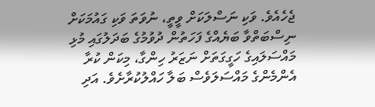ޖެހެއެވެ. ވަކި ނަސްލަކަށް ވީތީ، ނުވަތަ ވަކި ގައުމަކަށް ނިސްބަތްވާ ބަޔެއްގެ ފަހަތުން ދުވުމުގެ ބަދަލުގައި މުޅި މައްސަލައިގެ ހަގީގަތަށް ނަޒަރު ހިންގާ، މިކަން ކުރާ އެންމެންގެ މައްސަލަވެސް ބަލާ ހައްލުކުރާށެވެ. އަދި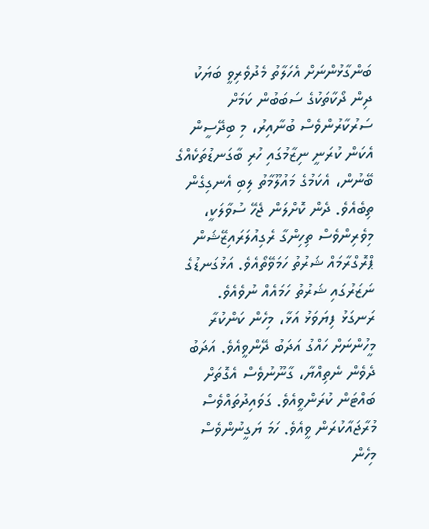ބަންގާޅުންނަށް އެހަލާތު މެދުވެރިވީ ބަޔަކު ދިން ދޯކާތަކުގެ ސަބަބުން ކަމަށް ސަރުކާރުންވެސް ބުނާއިރު، މި ބިދޭސީން އެކަން ކުރަނީ ނިޒާމުގައި ހުރި ބާގަނޑުތަކެއްގެ ބޭނުން، އެކަމުގެ މައުލޫމާތު ލިބި އެނގިގެން ތިބެއެވެ. ދެން ކޮށްލަން ޖެހޭ ސުވާލަކީ، މިވެރިންވެސް ތިހިންގާ ރެގިއުލަރައިޒޭޝަން ޕްރޮގްރާމައް ޝަރުތު ހަމަވޭތޯއެވެ. އަޅުގަނޑުގެ ނަޒަރުގައި ޝަރުތު ހަމައެއް ނުވެއެވެ.
ރަނގަޅު ފިޔަވަޅު އަޅާ، މިހެން ކަންކުރާ މީހުންނަށް ހައްގު އަދަބު ދޭންވީއެވެ. އަދަބު ދެވެން ނެތިއްޔާ، ގާނޫނުވެސް އެގޮތަށް ބައްޓަން ކުރަންވީއެވެ. ގަވައިދުތައްވެސް މުރާޖައާކުރަން ވީއެވެ. ހަމަ ޔަގީނުންވެސް މިހެން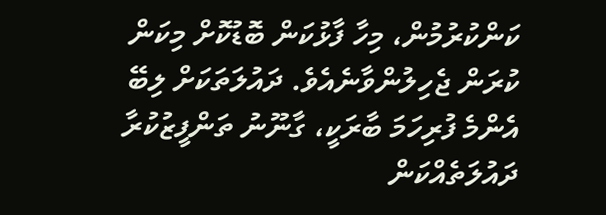ކަންކުރުމުން، މިހާ ފާޅުކަން ބޮޑުކޮށް މިކަން ކުރަން ޖެހިލުންވާނެއެވެ. ދައުލަތަކަށް ލިބޭ އެންމެ ފުރިހަމަ ބާރަކީ، ގާނޫނު ތަންފީޒުކުރާ ދައުލަތެއްކަން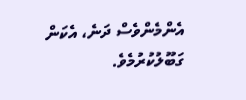އެންމެންވެސް ދަނެ، އެކަން ގަބޫލުކުރުމެވެ.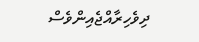ދިވެހިރާއްޖެއިންވެސް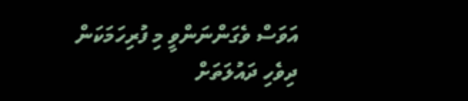އަވަސް ވެގަންނަންވީ މި ފުރިހަމަކަން ދިވެހި ދައުލަތަށް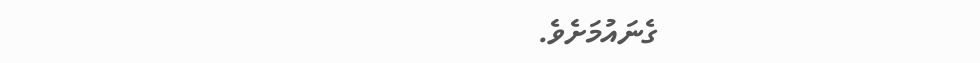ގެނައުމަށެވެ.